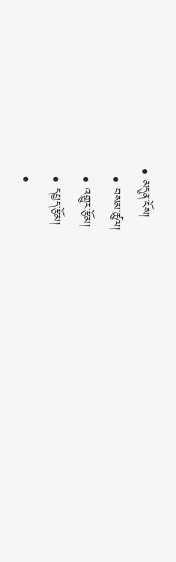• མདུན་ངོས།
  • བསམ་ཚུལ།
  • འགྱུར་རྩོམ།
  • དཔྱད་རྩོམ།
  •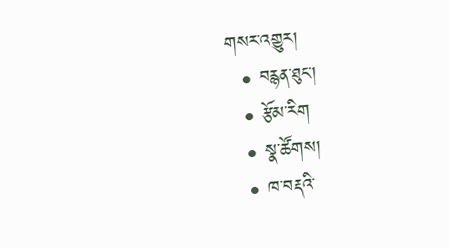གསར་འགྱུར།
  • བརྙན་ཐུང་།
  • རྩོམ་རིག
  • སྣ་ཚོགས།
  • ཁ་བརྡའི་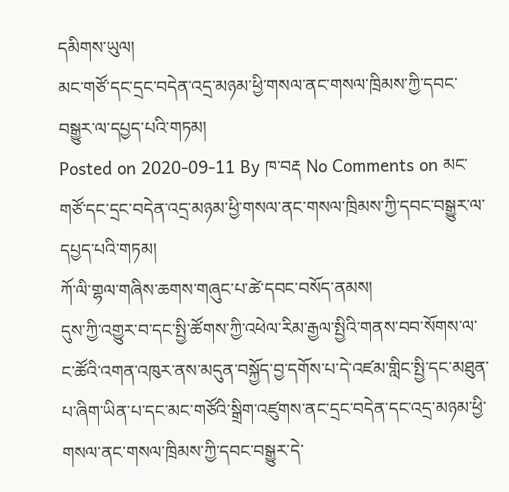དམིགས་ཡུལ།
མང་གཙོ་དང་དྲང་བདེན་འདྲ་མཉམ་ཕྱི་གསལ་ནང་གསལ་ཁྲིམས་ཀྱི་དབང་བསྒྱུར་ལ་དཔྱད་པའི་གཏམ།
Posted on 2020-09-11 By ཁ་བརྡ No Comments on མང་གཙོ་དང་དྲང་བདེན་འདྲ་མཉམ་ཕྱི་གསལ་ནང་གསལ་ཁྲིམས་ཀྱི་དབང་བསྒྱུར་ལ་དཔྱད་པའི་གཏམ།
ཀོ་ལི་གྷལ་གཞིས་ཆགས་གཞུང་པ་ཚེ་དབང་བསོད་ནམས།
དུས་ཀྱི་འགྱུར་བ་དང་སྤྱི་ཚོགས་ཀྱི་འཕེལ་རིམ་རྒྱལ་སྤྱིའི་གནས་བབ་སོགས་ལ་ང་ཚོའི་འགན་འཁུར་ནས་མདུན་བསྐྱོད་བྱ་དགོས་པ་དེ་འཛམ་གླིང་སྤྱི་དང་མཐུན་པ་ཞིག་ཡིན་པ་དང་མང་གཙོའི་སྒྲིག་འཛུགས་ནང་དྲང་བདེན་དང་འདྲ་མཉམ་ཕྱི་གསལ་ནང་གསལ་ཁྲིམས་ཀྱི་དབང་བསྒྱུར་དེ་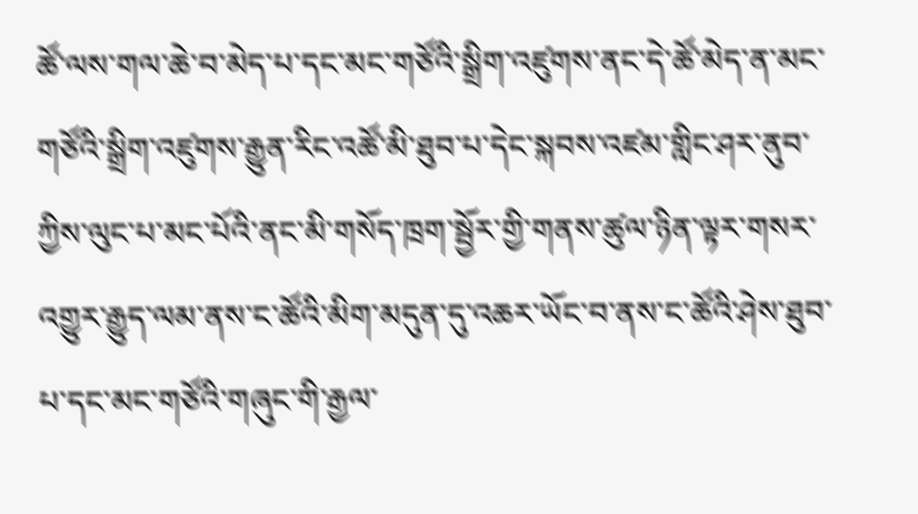ཚོ་ལས་གལ་ཆེ་བ་མེད་པ་དང་མང་གཙོའི་སྒྲིག་འཛུགས་ནང་དེ་ཚོ་མེད་ན་མང་གཙོའི་སྒྲིག་འཛུགས་རྒྱུན་རིང་འཚོ་མི་ཐུབ་པ་དེང་སྐབས་འཛམ་གླིང་ཤར་ནུབ་ཀྱིས་ལུང་པ་མང་པོའི་ནང་མི་གསོད་ཁྲག་སྦྱོར་གྱི་གནས་ཚུལ་ཉིན་ལྟར་གསར་འགྱུར་རྒྱུད་ལམ་ནས་ང་ཚོའི་མིག་མདུན་དུ་འཆར་ཡོང་བ་ནས་ང་ཚོའི་ཤེས་ཐུབ་པ་དང་མང་གཙོའི་གཞུང་གི་རྒྱལ་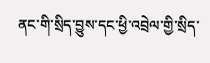ནང་གི་སྲིད་བྱུས་དང་ཕྱི་འབྲེལ་གྱི་སྲིད་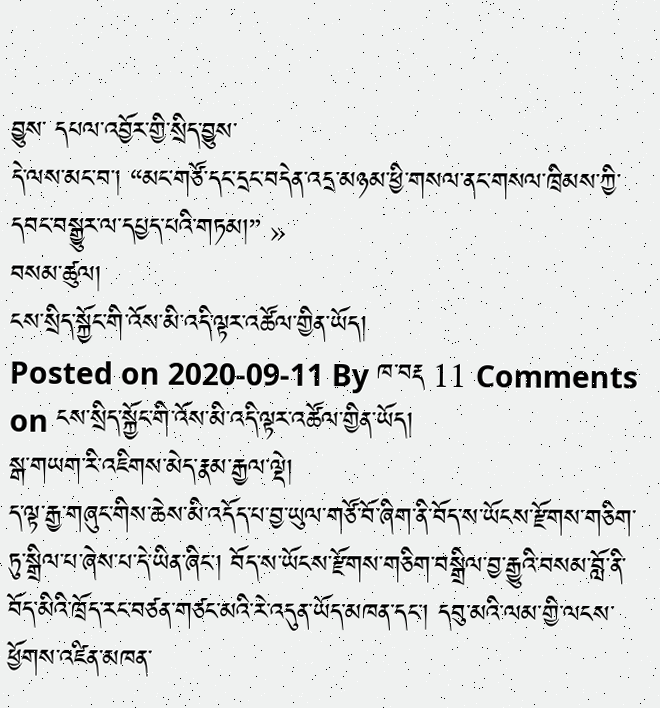བྱུས་ དཔལ་འབྱོར་གྱི་སྲིད་བྱུས་
དེ་ལས་མང་བ་། “མང་གཙོ་དང་དྲང་བདེན་འདྲ་མཉམ་ཕྱི་གསལ་ནང་གསལ་ཁྲིམས་ཀྱི་དབང་བསྒྱུར་ལ་དཔྱད་པའི་གཏམ།” »
བསམ་ཚུལ།
ངས་སྲིད་སྐྱོང་གི་འོས་མི་འདི་ལྟར་འཚོལ་གྱིན་ཡོད།
Posted on 2020-09-11 By ཁ་བརྡ 11 Comments on ངས་སྲིད་སྐྱོང་གི་འོས་མི་འདི་ལྟར་འཚོལ་གྱིན་ཡོད།
སྒ་གཡག་རི་འཇིགས་མེད་རྣམ་རྒྱལ་ལྡེ།
ད་ལྟ་རྒྱ་གཞུང་གིས་ཆེས་མི་འདོད་པ་བྱ་ཡུལ་གཙོ་བོ་ཞིག་ནི་བོད་ས་ཡོངས་རྫོགས་གཅིག་ཏུ་སྒྲིལ་པ་ཞེས་པ་དེ་ཡིན་ཞིང་། བོད་ས་ཡོངས་རྫོགས་གཅིག་བསྒྲིལ་བྱ་རྒྱུའི་བསམ་བློ་ནི་བོད་མིའི་ཁྲོད་རང་བཙན་གཙང་མའི་རེ་འདུན་ཡོད་མཁན་དང་། དབུ་མའི་ལམ་གྱི་ལངས་ཕྱོགས་འཛིན་མཁན་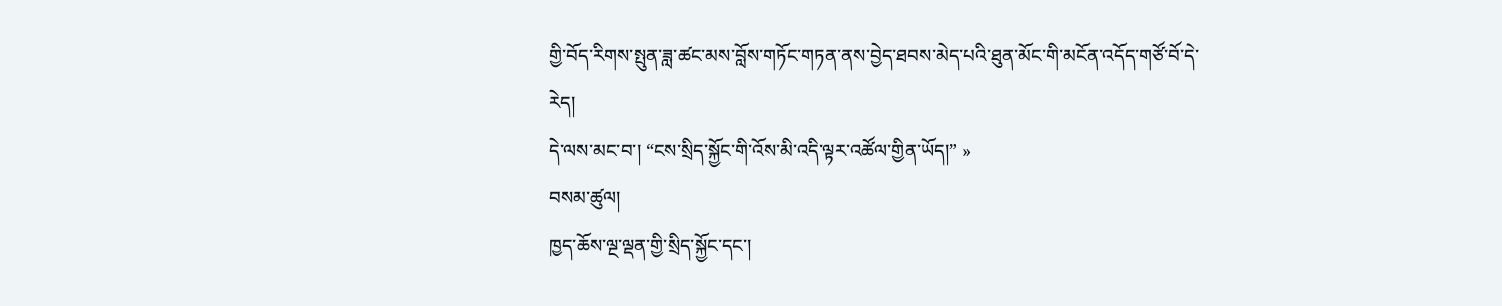གྱི་བོད་རིགས་སྤུན་ཟླ་ཚང་མས་བློས་གཏོང་གཏན་ནས་བྱེད་ཐབས་མེད་པའི་ཐུན་མོང་གི་མངོན་འདོད་གཙོ་བོ་དེ་རེད།
དེ་ལས་མང་བ་། “ངས་སྲིད་སྐྱོང་གི་འོས་མི་འདི་ལྟར་འཚོལ་གྱིན་ཡོད།” »
བསམ་ཚུལ།
ཁྱད་ཆོས་ལྔ་ལྡན་གྱི་སྲིད་སྐྱོང་དང་།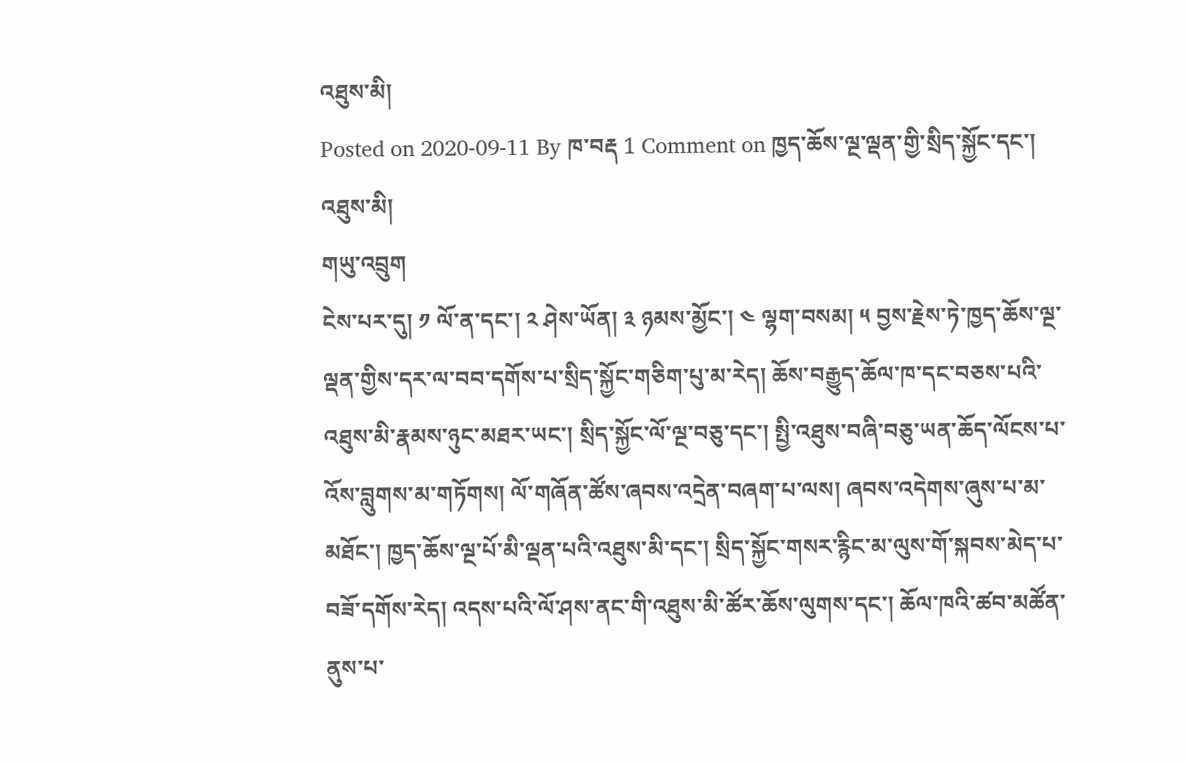འཐུས་མི།
Posted on 2020-09-11 By ཁ་བརྡ 1 Comment on ཁྱད་ཆོས་ལྔ་ལྡན་གྱི་སྲིད་སྐྱོང་དང་། འཐུས་མི།
གཡུ་འབྲུག
ངེས་པར་དུ། ༡ ལོ་ན་དང་། ༢ ཤེས་ཡོན། ༣ ཉམས་མྱོང་། ༤ ལྷག་བསམ། ༥ བྱས་རྗེས་ཏེ་ཁྱད་ཆོས་ལྔ་ལྡན་གྱིས་དར་ལ་བབ་དགོས་པ་སྲིད་སྐྱོང་གཅིག་པུ་མ་རེད། ཆོས་བརྒྱུད་ཆོལ་ཁ་དང་བཅས་པའི་འཐུས་མི་རྣམས་ཉུང་མཐར་ཡང་། སྲིད་སྐྱོང་ལོ་ལྔ་བཅུ་དང་། སྤྱི་འཐུས་བཞི་བཅུ་ཡན་ཆོད་ལོངས་པ་འོས་བླུགས་མ་གཏོགས། ལོ་གཞོན་ཚོས་ཞབས་འདྲེན་བཞག་པ་ལས། ཞབས་འདེགས་ཞུས་པ་མ་མཐོང་། ཁྱད་ཆོས་ལྔ་པོ་མི་ལྡན་པའི་འཐུས་མི་དང་། སྲིད་སྐྱོང་གསར་རྙིང་མ་ལུས་གོ་སྐབས་མེད་པ་བཟོ་དགོས་རེད། འདས་པའི་ལོ་ཤས་ནང་གི་འཐུས་མི་ཚོར་ཆོས་ལུགས་དང་། ཆོལ་ཁའི་ཚབ་མཚོན་ནུས་པ་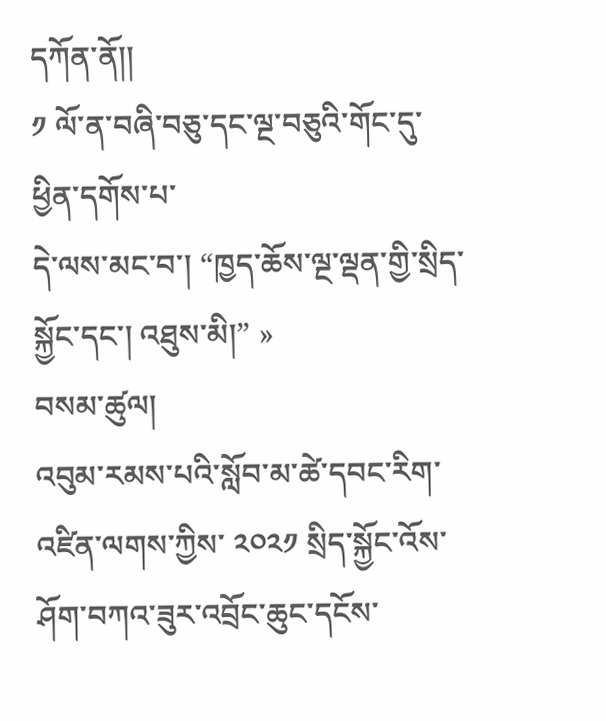དཀོན་ནོ།།
༡ ལོ་ན་བཞི་བཅུ་དང་ལྔ་བཅུའི་གོང་དུ་ཕྱིན་དགོས་པ་
དེ་ལས་མང་བ་། “ཁྱད་ཆོས་ལྔ་ལྡན་གྱི་སྲིད་སྐྱོང་དང་། འཐུས་མི།” »
བསམ་ཚུལ།
འབུམ་རམས་པའི་སློབ་མ་ཚེ་དབང་རིག་འཛིན་ལགས་ཀྱིས་ ༢༠༢༡ སྲིད་སྐྱོང་འོས་ཤོག་བཀའ་ཟུར་འབྲོང་ཆུང་དངོས་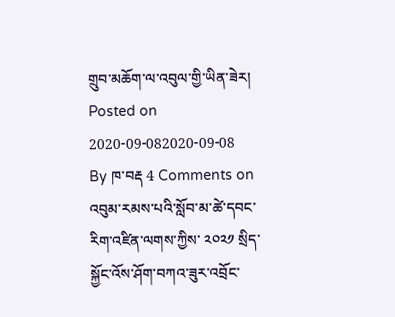གྲུབ་མཆོག་ལ་འབུལ་གྱི་ཡིན་ཟེར།
Posted on 2020-09-082020-09-08 By ཁ་བརྡ 4 Comments on འབུམ་རམས་པའི་སློབ་མ་ཚེ་དབང་རིག་འཛིན་ལགས་ཀྱིས་ ༢༠༢༡ སྲིད་སྐྱོང་འོས་ཤོག་བཀའ་ཟུར་འབྲོང་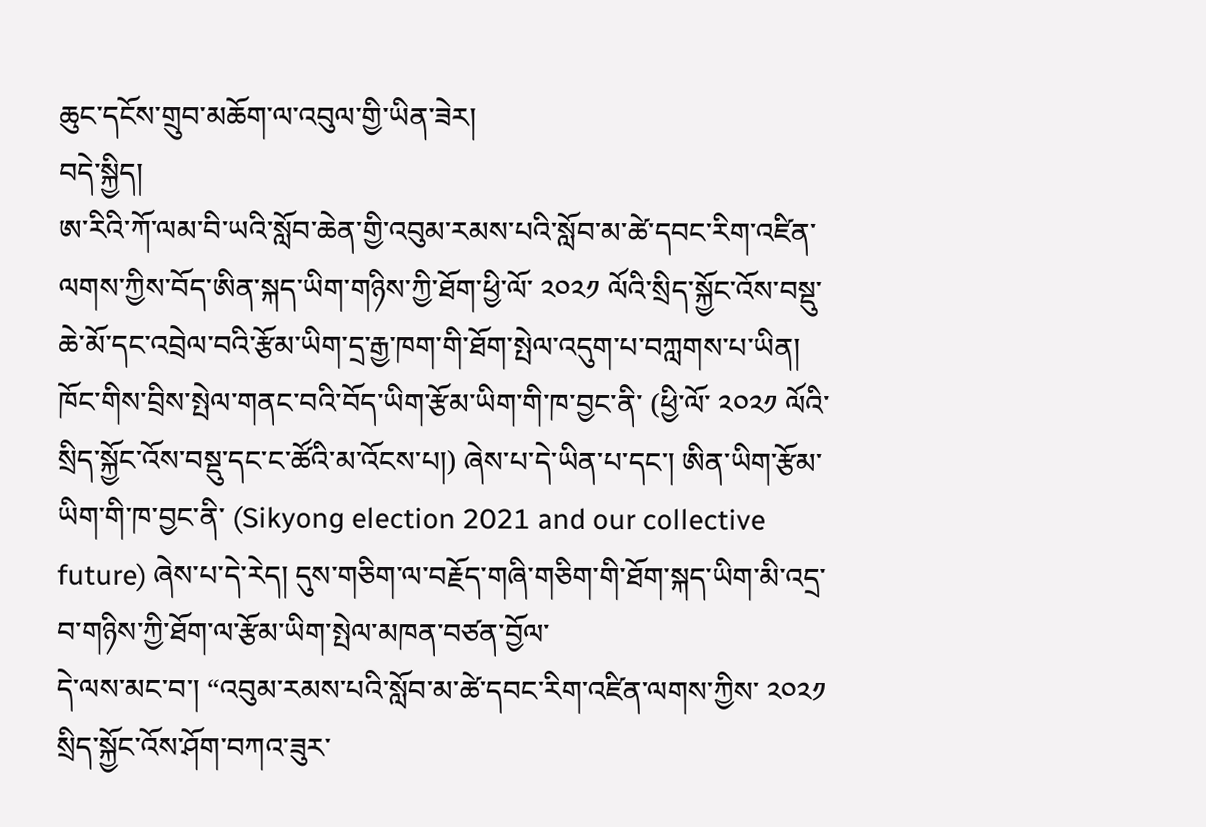ཆུང་དངོས་གྲུབ་མཆོག་ལ་འབུལ་གྱི་ཡིན་ཟེར།
བདེ་སྐྱིད།
ཨ་རིའི་ཀོ་ལམ་བི་ཡའི་སློབ་ཆེན་གྱི་འབུམ་རམས་པའི་སློབ་མ་ཚེ་དབང་རིག་འཛིན་ལགས་ཀྱིས་བོད་ཨིན་སྐད་ཡིག་གཉིས་ཀྱི་ཐོག་ཕྱི་ལོ་ ༢༠༢༡ ལོའི་སྲིད་སྐྱོང་འོས་བསྡུ་ཆེ་མོ་དང་འབྲེལ་བའི་རྩོམ་ཡིག་དྲ་རྒྱ་ཁག་གི་ཐོག་སྤེལ་འདུག་པ་བཀླགས་པ་ཡིན། ཁོང་གིས་བྲིས་སྤེལ་གནང་བའི་བོད་ཡིག་རྩོམ་ཡིག་གི་ཁ་བྱང་ནི་ (ཕྱི་ལོ་ ༢༠༢༡ ལོའི་སྲིད་སྐྱོང་འོས་བསྡུ་དང་ང་ཚོའི་མ་འོངས་པ།) ཞེས་པ་དེ་ཡིན་པ་དང་། ཨིན་ཡིག་རྩོམ་ཡིག་གི་ཁ་བྱང་ནི་ (Sikyong election 2021 and our collective future) ཞེས་པ་དེ་རེད། དུས་གཅིག་ལ་བརྗོད་གཞི་གཅིག་གི་ཐོག་སྐད་ཡིག་མི་འདྲ་བ་གཉིས་ཀྱི་ཐོག་ལ་རྩོམ་ཡིག་སྤེལ་མཁན་བཙན་བྱོལ་
དེ་ལས་མང་བ་། “འབུམ་རམས་པའི་སློབ་མ་ཚེ་དབང་རིག་འཛིན་ལགས་ཀྱིས་ ༢༠༢༡ སྲིད་སྐྱོང་འོས་ཤོག་བཀའ་ཟུར་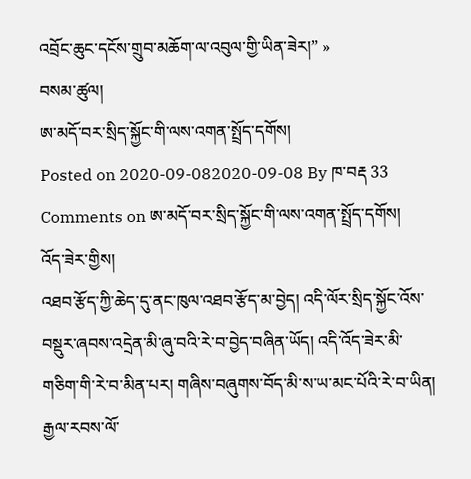འབྲོང་ཆུང་དངོས་གྲུབ་མཆོག་ལ་འབུལ་གྱི་ཡིན་ཟེར།” »
བསམ་ཚུལ།
ཨ་མདོ་བར་སྲིད་སྐྱོང་གི་ལས་འགན་སྤྲོད་དགོས།
Posted on 2020-09-082020-09-08 By ཁ་བརྡ 33 Comments on ཨ་མདོ་བར་སྲིད་སྐྱོང་གི་ལས་འགན་སྤྲོད་དགོས།
འོད་ཟེར་གྱིས།
འཐབ་རྩོད་ཀྱི་ཆེད་དུ་ནང་ཁུལ་འཐབ་རྩོད་མ་བྱེད། འདི་ལོར་སྲིད་སྐྱོང་འོས་བསྡུར་ཞབས་འདྲེན་མི་ཞུ་བའི་རེ་བ་བྱེད་བཞིན་ཡོད། འདི་འོད་ཟེར་མི་གཅིག་གི་རེ་བ་མིན་པར། གཞིས་བཞུགས་བོད་མི་ས་ཡ་མང་པོའི་རེ་བ་ཡིན། རྒྱལ་རབས་ལོ་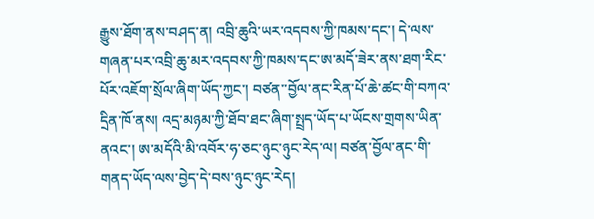རྒྱུས་ཐོག་ནས་བཤད་ན། འབྲི་ཆུའི་ཡར་འདབས་ཀྱི་ཁམས་དང་། དེ་ལས་གཞན་པར་འབྲི་ཆུ་མར་འདབས་ཀྱི་ཁམས་དང་ཨ་མདོ་ཟེར་ནས་ཐག་རིང་པོར་འཇོག་སྲོལ་ཞིག་ཡོད་ཀྱང་། བཙན་་བྱོལ་ནང་རིན་པོ་ཆེ་ཚང་གི་བཀའ་དྲིན་ཁོ་ནས། འདྲ་མཉམ་ཀྱི་ཐོབ་ཐང་ཞིག་སྤྲད་ཡོད་པ་ཡོངས་གྲགས་ཡིན་ནའང་། ཨ་མདོའི་མི་འབོར་ཧ་ཅང་ཉུང་ཉུང་རེད་ལ། བཙན་བྱོལ་ནང་གི་གནད་ཡོད་ལས་བྱེད་དེ་བས་ཉུང་ཉུང་རེད།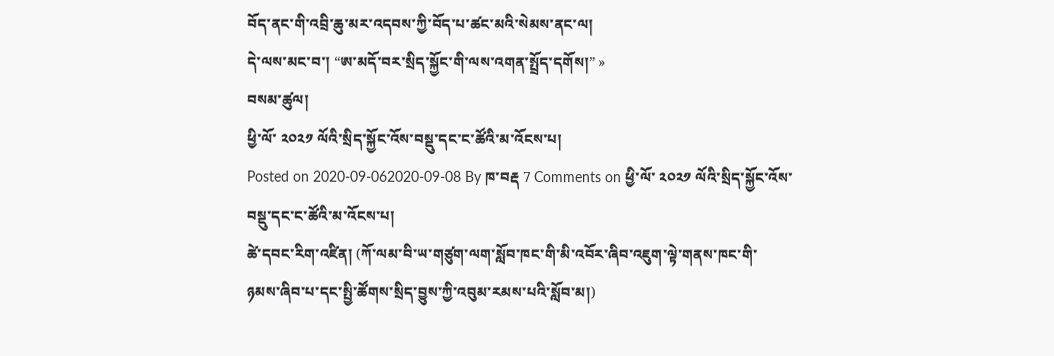བོད་ནང་གི་འབྲི་ཆུ་མར་འདབས་ཀྱི་བོད་པ་ཚང་མའི་སེམས་ནང་ལ།
དེ་ལས་མང་བ་། “ཨ་མདོ་བར་སྲིད་སྐྱོང་གི་ལས་འགན་སྤྲོད་དགོས།” »
བསམ་ཚུལ།
ཕྱི་ལོ་ ༢༠༢༡ ལོའི་སྲིད་སྐྱོང་འོས་བསྡུ་དང་ང་ཚོའི་མ་འོངས་པ།
Posted on 2020-09-062020-09-08 By ཁ་བརྡ 7 Comments on ཕྱི་ལོ་ ༢༠༢༡ ལོའི་སྲིད་སྐྱོང་འོས་བསྡུ་དང་ང་ཚོའི་མ་འོངས་པ།
ཚེ་དབང་རིག་འཛིན། (ཀོ་ལམ་བི་ཡ་གཙུག་ལག་སློབ་ཁང་གི་མི་འབོར་ཞིབ་འཇུག་ལྟེ་གནས་ཁང་གི་ཉམས་ཞིབ་པ་དང་སྤྱི་ཚོགས་སྲིད་བྱུས་ཀྱི་འབུམ་རམས་པའི་སློབ་མ།)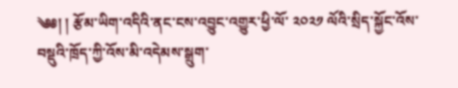༄༅། ། རྩོམ་ཡིག་འདིའི་ནང་ངས་འབྱུང་འགྱུར་ཕྱི་ལོ་ ༢༠༢༡ ལོའི་སྲིད་སྐྱོང་འོས་བསྡུའི་ཁྲོད་ཀྱི་འོས་མི་འདེམས་སྒྲུག་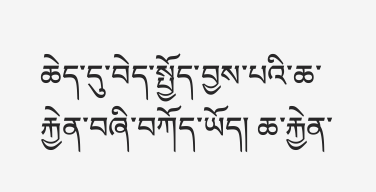ཆེད་དུ་བེད་སྤྱོད་བྱས་པའི་ཆ་རྐྱེན་བཞི་བཀོད་ཡོད། ཆ་རྐྱེན་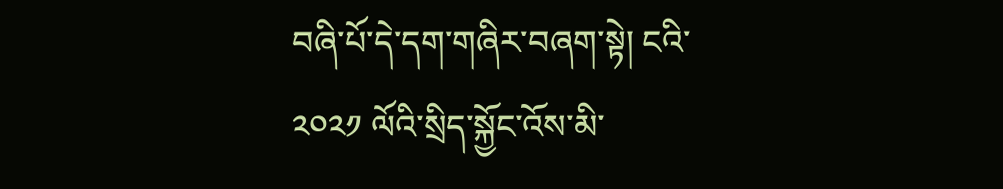བཞི་པོ་དེ་དག་གཞིར་བཞག་སྟེ། ངའི་ ༢༠༢༡ ལོའི་སྲིད་སྐྱོང་འོས་མི་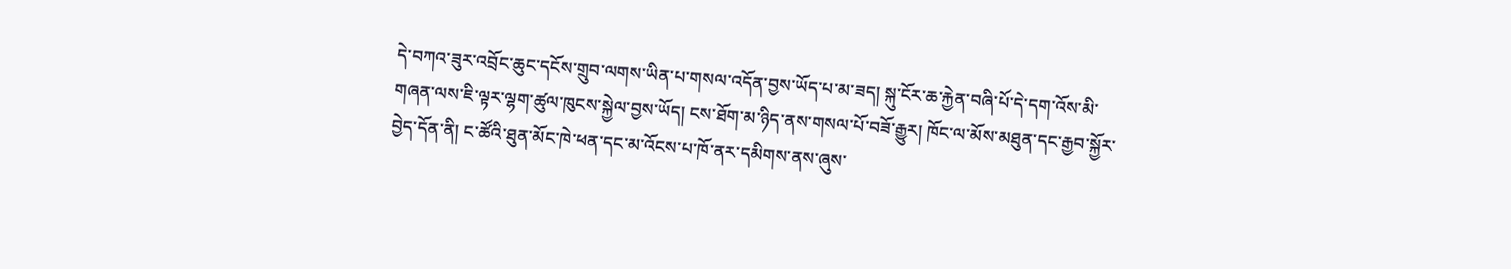དེ་བཀའ་ཟུར་འབྲོང་ཆུང་དངོས་གྲུབ་ལགས་ཡིན་པ་གསལ་འདོན་བྱས་ཡོད་པ་མ་ཟད། སྐུ་ངོར་ཆ་རྐྱེན་བཞི་པོ་དེ་དག་འོས་མི་གཞན་ལས་ཇི་ལྟར་ལྷག་ཚུལ་ཁུངས་སྐྱེལ་བྱས་ཡོད། ངས་ཐོག་མ་ཉིད་ནས་གསལ་པོ་བཟོ་རྒྱུར། ཁོང་ལ་མོས་མཐུན་དང་རྒྱབ་སྐྱོར་བྱེད་དོན་ནི། ང་ཚོའི་ཐུན་མོང་ཁེ་ཕན་དང་མ་འོངས་པ་ཁོ་ནར་དམིགས་ནས་ཞུས་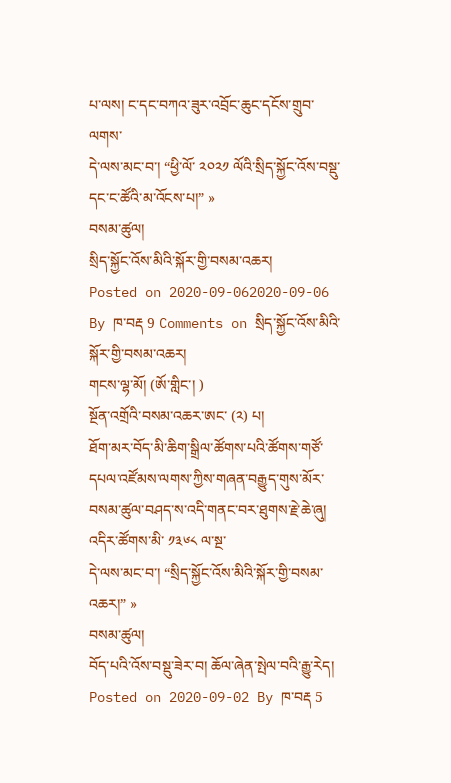པ་ལས། ང་དང་བཀའ་ཟུར་འབྲོང་ཆུང་དངོས་གྲུབ་ལགས་
དེ་ལས་མང་བ་། “ཕྱི་ལོ་ ༢༠༢༡ ལོའི་སྲིད་སྐྱོང་འོས་བསྡུ་དང་ང་ཚོའི་མ་འོངས་པ།” »
བསམ་ཚུལ།
སྲིད་སྐྱོང་འོས་མིའི་སྐོར་གྱི་བསམ་འཆར།
Posted on 2020-09-062020-09-06 By ཁ་བརྡ 9 Comments on སྲིད་སྐྱོང་འོས་མིའི་སྐོར་གྱི་བསམ་འཆར།
གངས་ལྷ་མོ། (ཨོ་གླིང་། )
སྔོན་འགྲོའི་བསམ་འཆར་ཨང་ (༢) པ།
ཐོག་མར་བོད་མི་ཆིག་སྒྲིལ་ཚོགས་པའི་ཚོགས་གཙོ་དཔལ་འཛོམས་ལགས་ཀྱིས་གཞན་བརྒྱུད་གུས་མོར་བསམ་ཚུལ་བཤད་ས་འདི་གནང་བར་ཐུགས་རྗེ་ཆེ་ཞུ། འདིར་ཚོགས་མི་ ༡༣༦༨ ལ་སྔ་
དེ་ལས་མང་བ་། “སྲིད་སྐྱོང་འོས་མིའི་སྐོར་གྱི་བསམ་འཆར།” »
བསམ་ཚུལ།
བོད་པའི་འོས་བསྡུ་ཟེར་བ། ཆོལ་ཞེན་སྤེལ་བའི་རྒྱུ་རེད།
Posted on 2020-09-02 By ཁ་བརྡ 5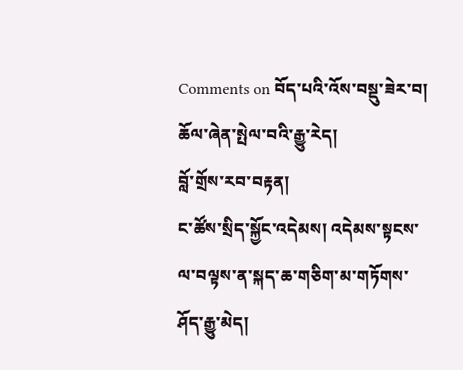Comments on བོད་པའི་འོས་བསྡུ་ཟེར་བ། ཆོལ་ཞེན་སྤེལ་བའི་རྒྱུ་རེད།
བློ་གྲོས་རབ་བརྟན།
ང་ཚོས་སྲིད་སྐྱོང་འདེམས། འདེམས་སྟངས་ལ་བལྟས་ན་སྐད་ཆ་གཅིག་མ་གཏོགས་ཤོད་རྒྱུ་མེད།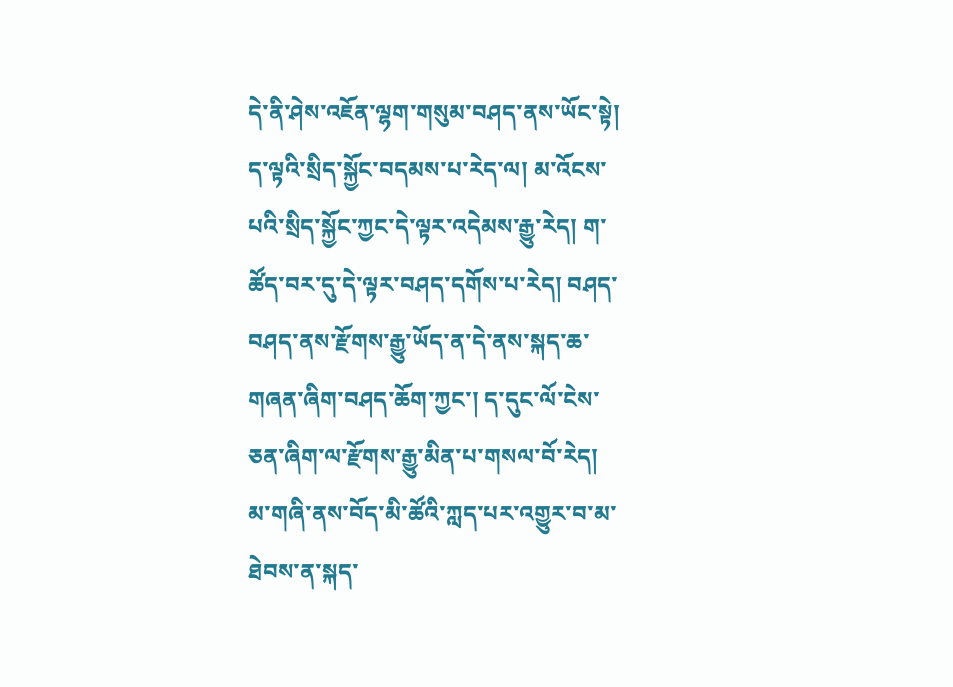དེ་ནི་ཤེས་འཇོན་ལྷག་གསུམ་བཤད་ནས་ཡོང་སྟེ། ད་ལྟའི་སྲིད་སྐྱོང་བདམས་པ་རེད་ལ། མ་འོངས་པའི་སྲིད་སྐྱོང་ཀྱང་དེ་ལྟར་འདེམས་རྒྱུ་རེད། ག་ཚོད་བར་དུ་དེ་ལྟར་བཤད་དགོས་པ་རེད། བཤད་བཤད་ནས་རྫོགས་རྒྱུ་ཡོད་ན་དེ་ནས་སྐད་ཆ་གཞན་ཞིག་བཤད་ཆོག་ཀྱང་། ད་དུང་ལོ་ངེས་ཅན་ཞིག་ལ་རྫོགས་རྒྱུ་མིན་པ་གསལ་བོ་རེད།
མ་གཞི་ནས་བོད་མི་ཚོའི་ཀླད་པར་འགྱུར་བ་མ་ཐེབས་ན་སྐད་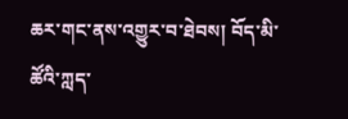ཆར་གང་ནས་འགྱུར་བ་ཐེབས། བོད་མི་ཚོའི་ཀླད་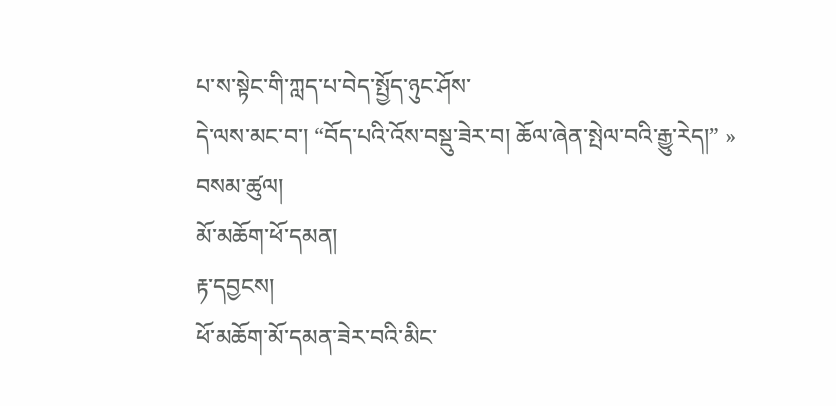པ་ས་སྟེང་གི་ཀླད་པ་བེད་སྤྱོད་ཉུང་ཤོས་
དེ་ལས་མང་བ་། “བོད་པའི་འོས་བསྡུ་ཟེར་བ། ཆོལ་ཞེན་སྤེལ་བའི་རྒྱུ་རེད།” »
བསམ་ཚུལ།
མོ་མཆོག་ཕོ་དམན།
རྟ་དབྱངས།
ཕོ་མཆོག་མོ་དམན་ཟེར་བའི་མིང་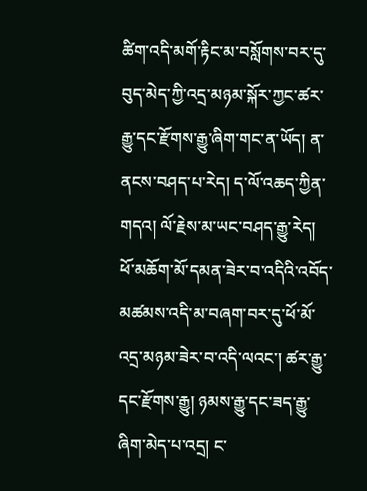ཚིག་འདི་མགོ་རྟིང་མ་བསློགས་བར་དུ་བུད་མེད་ཀྱི་འདྲ་མཉམ་སྐོར་ཀྱང་ཚར་རྒྱུ་དང་རྫོགས་རྒྱུ་ཞིག་གང་ན་ཡོད། ན་ནངས་བཤད་པ་རེད། ད་ལོ་འཆད་ཀྱིན་གདའ། ལོ་རྗེས་མ་ཡང་བཤད་རྒྱུ་རེད། ཕོ་མཆོག་མོ་དམན་ཟེར་བ་འདིའི་འབོད་མཚམས་འདི་མ་བཞག་བར་དུ་ཕོ་མོ་འདྲ་མཉམ་ཟེར་བ་འདི་ལའང་། ཚར་རྒྱུ་དང་རྫོགས་རྒྱུ། ཉམས་རྒྱུ་དང་ཟད་རྒྱུ་ཞིག་མེད་པ་འདྲ། ང་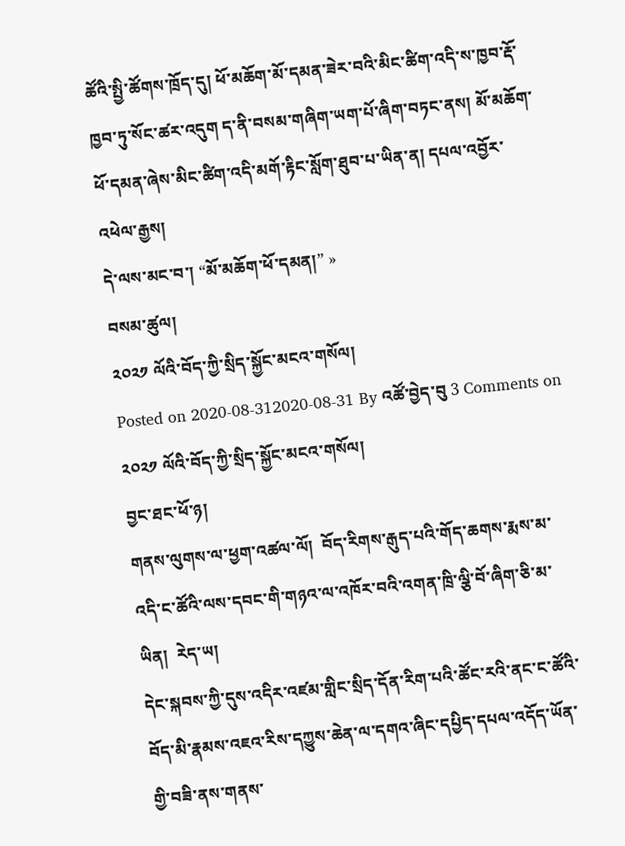ཚོའི་སྤྱི་ཚོགས་ཁྲོད་དུ། ཕོ་མཆོག་མོ་དམན་ཟེར་བའི་མིང་ཚིག་འདི་ས་ཁྱབ་རྡོ་ཁྱབ་ཏུ་སོང་ཚར་འདུག ད་ནི་བསམ་གཞིག་ཡག་པོ་ཞིག་བཏང་ནས། མོ་མཆོག་ཕོ་དམན་ཞེས་མིང་ཚིག་འདི་མགོ་རྟིང་སློག་ཐུབ་པ་ཡིན་ན། དཔལ་འབྱོར་འཕེལ་རྒྱས།
དེ་ལས་མང་བ་། “མོ་མཆོག་ཕོ་དམན།” »
བསམ་ཚུལ།
༢༠༢༡ ལོའི་བོད་ཀྱི་སྲིད་སྐྱོང་མངའ་གསོལ།
Posted on 2020-08-312020-08-31 By འཚོ་བྱེད་བུ 3 Comments on ༢༠༢༡ ལོའི་བོད་ཀྱི་སྲིད་སྐྱོང་མངའ་གསོལ།
བྱང་ཐང་ཕོ་ཉ།
གནས་ལུགས་ལ་ཕྱག་འཚལ་ལོ།  བོད་རིགས་རྒུད་པའི་གོད་ཆགས་རྨས་མ་འདི་ང་ཚོའི་ལས་དབང་གི་གཉའ་ལ་འཁོར་བའི་འགན་ཁྲི་ལྕི་བོ་ཞིག་ཅི་མ་ཡིན།  རེད་ཡ།
དེང་སྐབས་ཀྱི་དུས་འདིར་འཛམ་གླིང་སྲིད་དོན་རིག་པའི་ཚོང་རའི་ནང་ང་ཚོའི་བོད་མི་རྣམས་འཇའ་རིས་དཀྱུས་ཆེན་ལ་དགའ་ཞིང་དཔྱིད་དཔལ་འདོད་ཡོན་གྱི་བཟི་ནས་གནས་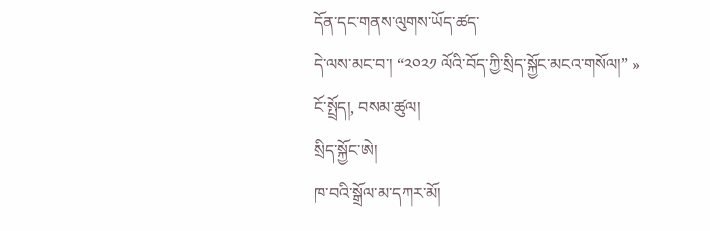དོན་དང་གནས་ལུགས་ཡོད་ཚད་
དེ་ལས་མང་བ་། “༢༠༢༡ ལོའི་བོད་ཀྱི་སྲིད་སྐྱོང་མངའ་གསོལ།” »
ངོ་སྤྲོད།, བསམ་ཚུལ།
སྲིད་སྐྱོང་ཨེ།
ཁ་བའི་སྒྲོལ་མ་དཀར་མོ།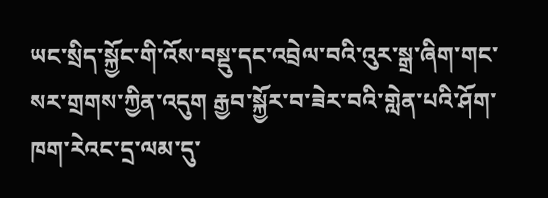ཡང་སྲིད་སྐྱོང་གི་འོས་བསྡུ་དང་འབྲེལ་བའི་འུར་སྒྲ་ཞིག་གང་སར་གྲགས་ཀྱིན་འདུག རྒྱབ་སྐྱོར་བ་ཟེར་བའི་གླེན་པའི་ཤོག་ཁག་རེའང་དྲ་ལམ་དུ་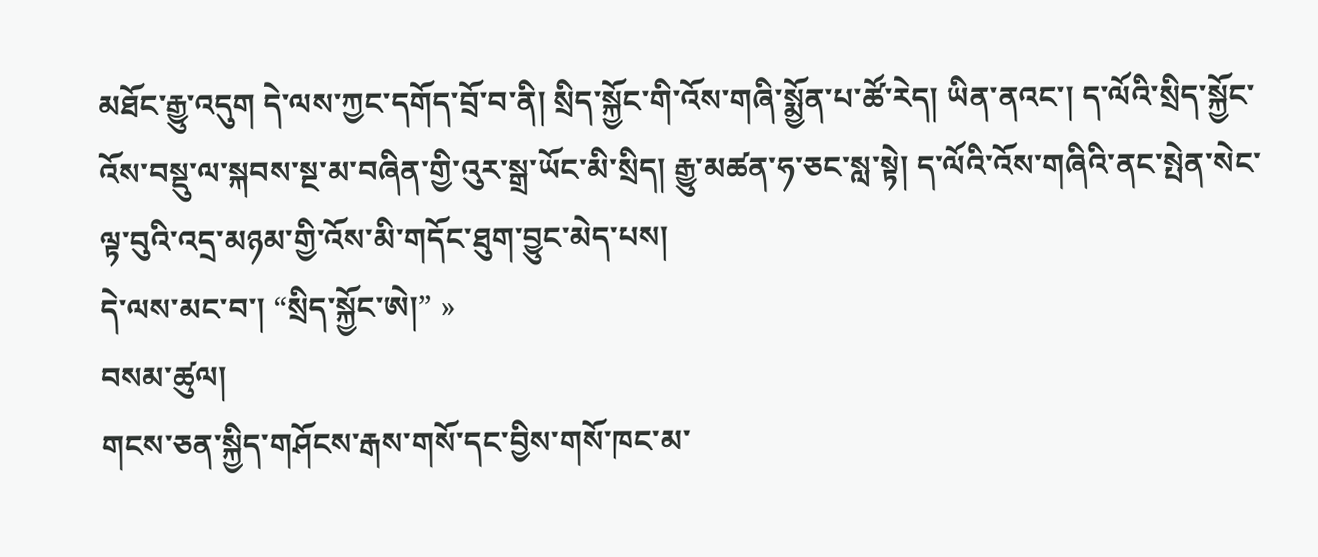མཐོང་རྒྱུ་འདུག དེ་ལས་ཀྱང་དགོད་བྲོ་བ་ནི། སྲིད་སྐྱོང་གི་འོས་གཞི་སྨྱོན་པ་ཚོ་རེད། ཡིན་ནའང་། ད་ལོའི་སྲིད་སྐྱོང་འོས་བསྡུ་ལ་སྐབས་སྔ་མ་བཞིན་གྱི་འུར་སྒྲ་ཡོང་མི་སྲིད། རྒྱུ་མཚན་ཧ་ཅང་སླ་སྟེ། ད་ལོའི་འོས་གཞིའི་ནང་སྤེན་སེང་ལྟ་བུའི་འདྲ་མཉམ་གྱི་འོས་མི་གདོང་ཐུག་བྱུང་མེད་པས།
དེ་ལས་མང་བ་། “སྲིད་སྐྱོང་ཨེ།” »
བསམ་ཚུལ།
གངས་ཅན་སྐྱིད་གཤོངས་རྒས་གསོ་དང་བྱིས་གསོ་ཁང་མ་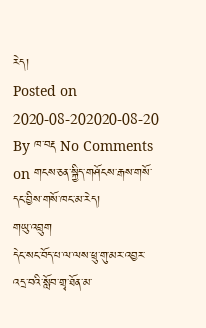རེད།
Posted on 2020-08-202020-08-20 By ཁ་བརྡ No Comments on གངས་ཅན་སྐྱིད་གཤོངས་རྒས་གསོ་དང་བྱིས་གསོ་ཁང་མ་རེད།
གཡུ་འབྲུག
དེང་སང་བོད་པ་ལ་ལས་ཕྲུ་གུ་མར་འབྱར་འདྲ་བའི་སློབ་གྲྭ་ཐོན་མ་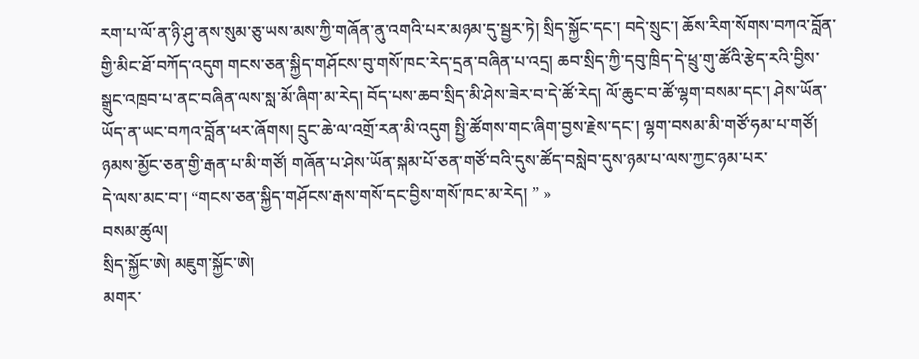རག་པ་ལོ་ན་ཉི་ཤུ་ནས་སུམ་ཅུ་ཡས་མས་ཀྱི་གཞོན་ནུ་འགའི་པར་མཉམ་དུ་སྦྱར་ཏེ། སྲིད་སྐྱོང་དང་། བདེ་སྲུང་། ཆོས་རིག་སོགས་བཀའ་བློན་གྱི་མིང་ཐོ་བཀོད་འདུག གངས་ཅན་སྐྱིད་གཤོངས་བུ་གསོ་ཁང་རེད་དྲན་བཞིན་པ་འདྲ། ཆབ་སྲིད་ཀྱི་དབུ་ཁྲིད་དེ་ཕྲུ་གུ་ཚོའི་རྩེད་རའི་བྱིས་སྒྲུང་འཁྲབ་པ་ནང་བཞིན་ལས་སླ་མོ་ཞིག་མ་རེད། བོད་པས་ཆབ་སྲིད་མི་ཤེས་ཟེར་བ་དེ་ཚོ་རེད། ལོ་ཆུང་བ་ཚོ་ལྷག་བསམ་དང་། ཤེས་ཡོན་ཡོད་ན་ཡང་བཀའ་བློན་ཕར་ཞོགས། དྲུང་ཆེ་ལ་འགྲོ་རན་མི་འདུག སྤྱི་ཚོགས་གང་ཞིག་བྱས་རྗེས་དང་། ལྷག་བསམ་མི་གཙོ་ཧམ་པ་གཙོ། ཉམས་མྱོང་ཅན་གྱི་རྒན་པ་མི་གཙོ། གཞོན་པ་ཤེས་ཡོན་སྐམ་པོ་ཅན་གཙོ་བའི་དུས་ཚོད་བསླེབ་དུས་ཉམ་པ་ལས་ཀྱང་ཉམ་པར་
དེ་ལས་མང་བ་། “གངས་ཅན་སྐྱིད་གཤོངས་རྒས་གསོ་དང་བྱིས་གསོ་ཁང་མ་རེད། ” »
བསམ་ཚུལ།
སྲིད་སྐྱོང་ཨེ། མཇུག་སྐྱོང་ཨེ།
མགར་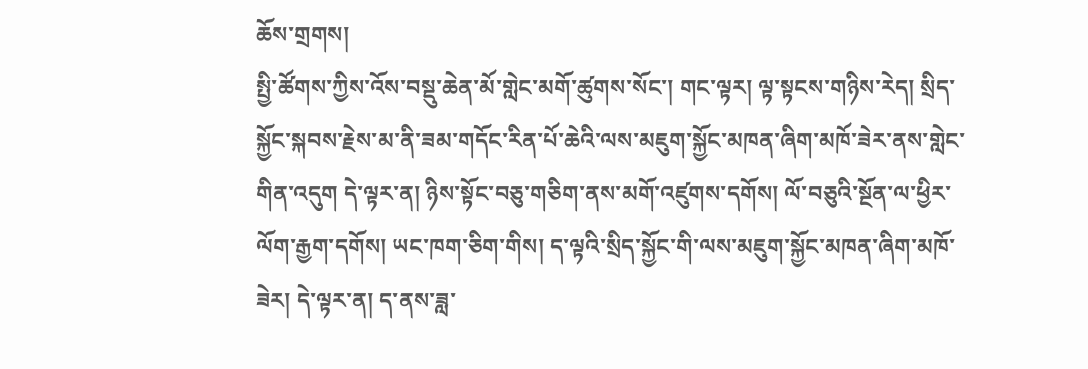ཆོས་གྲགས།
སྤྱི་ཚོགས་ཀྱིས་འོས་བསྡུ་ཆེན་མོ་གླེང་མགོ་ཚུགས་སོང་། གང་ལྟར། ལྟ་སྟངས་གཉིས་རེད། སྲིད་སྐྱོང་སྐབས་རྗེས་མ་ནི་ཟམ་གདོང་རིན་པོ་ཆེའི་ལས་མཇུག་སྐྱོང་མཁན་ཞིག་མཁོ་ཟེར་ནས་གླེང་གིན་འདུག དེ་ལྟར་ན། ཉིས་སྟོང་བཅུ་གཅིག་ནས་མགོ་འཛུགས་དགོས། ལོ་བཅུའི་སྔོན་ལ་ཕྱིར་ལོག་རྒྱག་དགོས། ཡང་ཁག་ཅིག་གིས། ད་ལྟའི་སྲིད་སྐྱོང་གི་ལས་མཇུག་སྐྱོང་མཁན་ཞིག་མཁོ་ཟེར། དེ་ལྟར་ན། ད་ནས་ཟླ་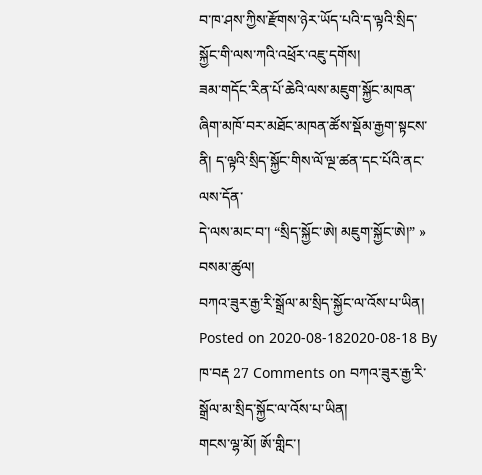བ་ཁ་ཤས་ཀྱིས་རྫོགས་ཉེར་ཡོད་པའི་ད་ལྟའི་སྲིད་སྐྱོང་གི་ལས་ཀའི་འཕྲོར་འཇུ་དགོས།
ཟམ་གདོང་རིན་པོ་ཆེའི་ལས་མཇུག་སྐྱོང་མཁན་ཞིག་མཁོ་བར་མཐོང་མཁན་ཚོས་སྡོམ་རྒྱག་སྟངས་ནི། ད་ལྟའི་སྲིད་སྐྱོང་གིས་ལོ་ལྔ་ཚན་དང་པོའི་ནང་ལས་དོན་
དེ་ལས་མང་བ་། “སྲིད་སྐྱོང་ཨེ། མཇུག་སྐྱོང་ཨེ།” »
བསམ་ཚུལ།
བཀའ་ཟུར་རྒྱ་རི་སྒྲོལ་མ་སྲིད་སྐྱོང་ལ་འོས་པ་ཡིན།
Posted on 2020-08-182020-08-18 By ཁ་བརྡ 27 Comments on བཀའ་ཟུར་རྒྱ་རི་སྒྲོལ་མ་སྲིད་སྐྱོང་ལ་འོས་པ་ཡིན།
གངས་ལྷ་མོ། ཨོ་གླིང་།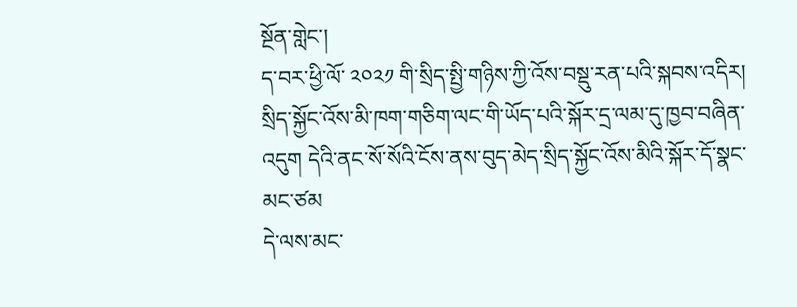སྔོན་གླེང་།
ད་བར་ཕྱི་ལོ་ ༢༠༢༡ གི་སྲིད་སྤྱི་གཉིས་ཀྱི་འོས་བསྡུ་རན་པའི་སྐབས་འདིར། སྲིད་སྐྱོང་འོས་མི་ཁག་གཅིག་ལང་གི་ཡོད་པའི་སྐོར་དྲ་ལམ་དུ་ཁྱབ་བཞིན་འདུག དེའི་ནང་སོ་སོའི་ངོས་ནས་བུད་མེད་སྲིད་སྐྱོང་འོས་མིའི་སྐོར་དོ་སྣང་མང་ཙམ
དེ་ལས་མང་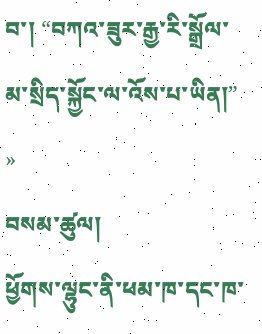བ་། “བཀའ་ཟུར་རྒྱ་རི་སྒྲོལ་མ་སྲིད་སྐྱོང་ལ་འོས་པ་ཡིན།” »
བསམ་ཚུལ།
ཕྱོགས་ལྷུང་ནི་ཕམ་ཁ་དང་ཁ་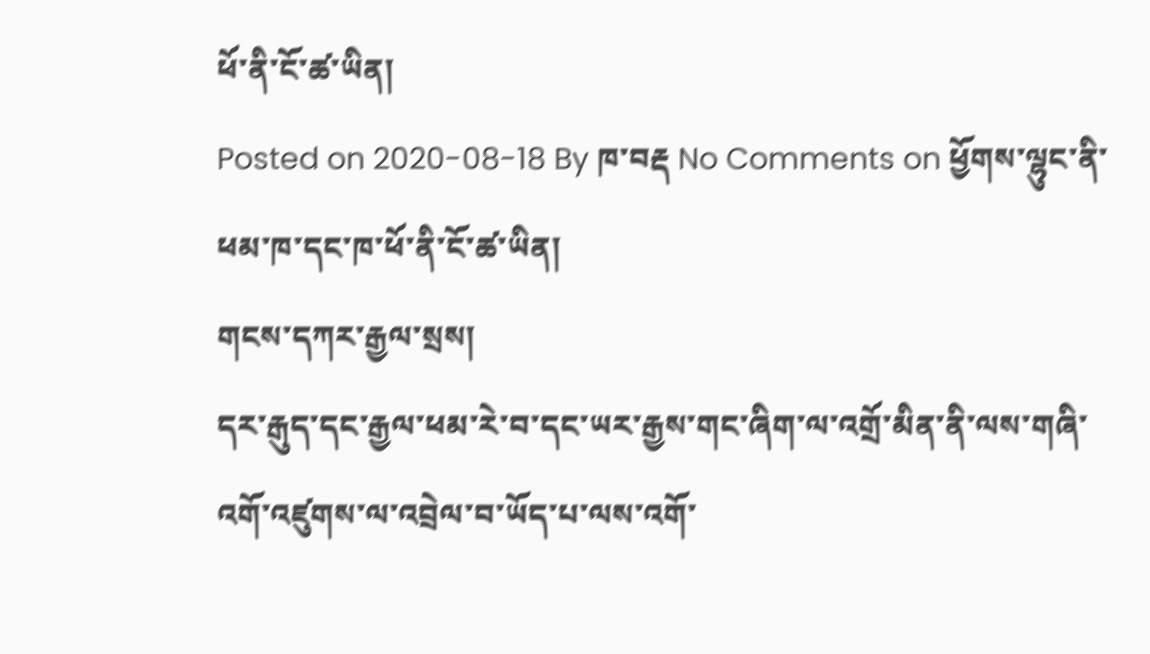ཕོ་ནི་ངོ་ཚ་ཡིན།
Posted on 2020-08-18 By ཁ་བརྡ No Comments on ཕྱོགས་ལྷུང་ནི་ཕམ་ཁ་དང་ཁ་ཕོ་ནི་ངོ་ཚ་ཡིན།
གངས་དཀར་རྒྱལ་སྲས།
དར་རྒུད་དང་རྒྱལ་ཕམ་རེ་བ་དང་ཡར་རྒྱས་གང་ཞིག་ལ་འགྲོ་མིན་ནི་ལས་གཞི་འགོ་འཛུགས་ལ་འབྲེལ་བ་ཡོད་པ་ལས་འགོ་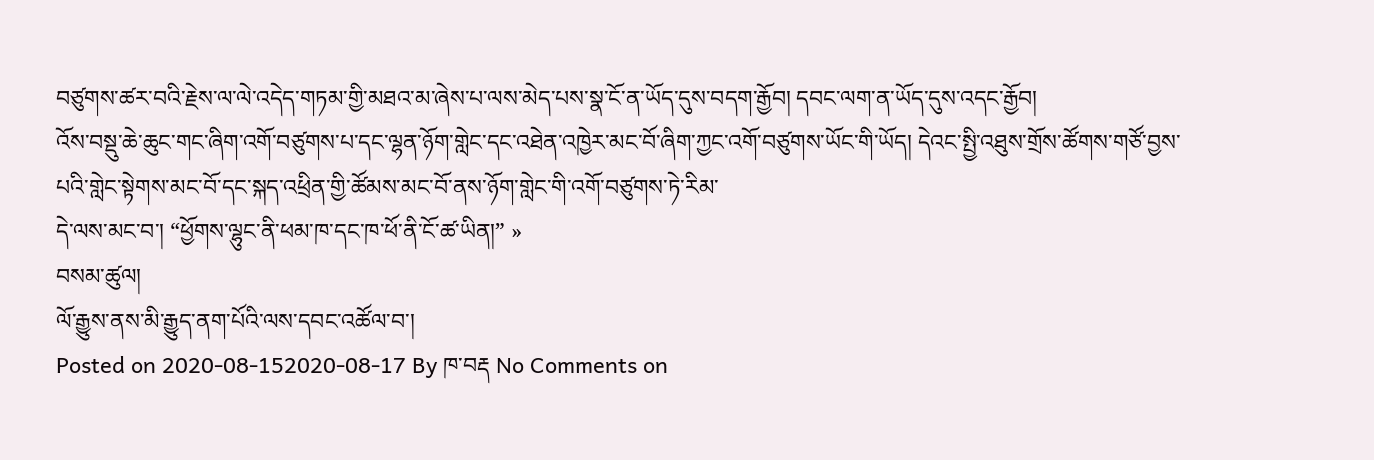བཙུགས་ཚར་བའི་རྗེས་ལ་ལེ་འདེད་གཏམ་གྱི་མཐའ་མ་ཞེས་པ་ལས་མེད་པས་སྣ་ངོ་ན་ཡོད་དུས་བདག་རྒྱོབ། དབང་ལག་ན་ཡོད་དུས་འདང་རྒྱོབ།
འོས་བསྡུ་ཆེ་ཆུང་གང་ཞིག་འགོ་བཙུགས་པ་དང་ལྷན་ཉོག་གླེང་དང་འཐེན་འཁྱེར་མང་བོ་ཞིག་ཀྱང་འགོ་བཙུགས་ཡོང་གི་ཡོད། དེའང་སྤྱི་འཐུས་གྲོས་ཚོགས་གཙོ་བྱས་པའི་གླེང་སྟེགས་མང་བོ་དང་སྐད་འཕྲིན་གྱི་ཚོམས་མང་བོ་ནས་ཉོག་གླེང་གི་འགོ་བཙུགས་ཏེ་རིམ་
དེ་ལས་མང་བ་། “ཕྱོགས་ལྷུང་ནི་ཕམ་ཁ་དང་ཁ་ཕོ་ནི་ངོ་ཚ་ཡིན།” »
བསམ་ཚུལ།
ལོ་རྒྱུས་ནས་མི་རྒྱུད་ནག་པོའི་ལས་དབང་འཚོལ་བ་།
Posted on 2020-08-152020-08-17 By ཁ་བརྡ No Comments on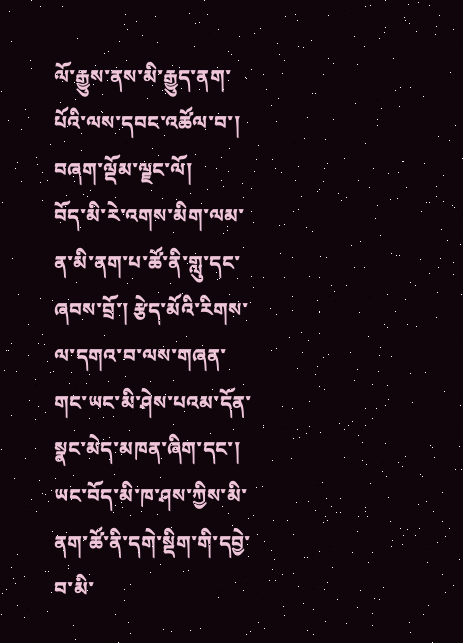ལོ་རྒྱུས་ནས་མི་རྒྱུད་ནག་པོའི་ལས་དབང་འཚོལ་བ་།
བཞག་ལྡོམ་ལྗང་ལོ།
བོད་མི་རེ་འགས་མིག་ལམ་ན་མི་ནག་པ་ཚོ་ནི་གླུ་དང་ཞབས་བྲོ་། རྩེད་མོའི་རིགས་ལ་དགའ་བ་ལས་གཞན་གང་ཡང་མི་ཤེས་པའམ་དོན་སྣང་མེད་མཁན་ཞིག་དང་། ཡང་བོད་མི་ཁ་ཤས་ཀྱིས་མི་ནག་ཚོ་ནི་དགེ་སྡིག་གི་དབྱེ་བ་མི་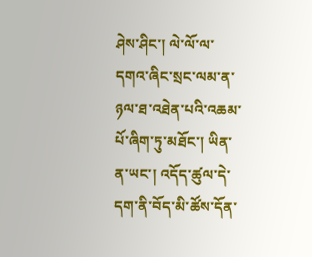ཤེས་ཤིང་། ལེ་ལོ་ལ་དགའ་ཞིང་སྲང་ལམ་ན་ཉལ་ཐ་འཐེན་པའི་འཆམ་པོ་ཞིག་ཏུ་མཐོང་། ཡིན་ན་ཡང་། འདོད་ཚུལ་དེ་དག་ནི་བོད་མི་ཚོས་དོན་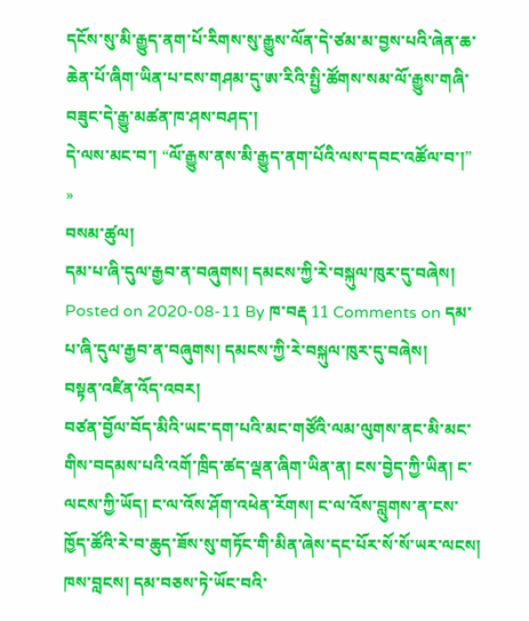དངོས་སུ་མི་རྒྱུད་ནག་པོ་རིགས་སུ་རྒྱུས་ལོན་དེ་ཙམ་མ་བྱས་པའི་ཞེན་ཆ་ཆེན་པོ་ཞིག་ཡིན་པ་ངས་གཤམ་དུ་ཨ་རིའི་སྤྱི་ཚོགས་སམ་ལོ་རྒྱུས་གཞི་བཟུང་དེ་རྒྱུ་མཚན་ཁ་ཤས་བཤད་།
དེ་ལས་མང་བ་། “ལོ་རྒྱུས་ནས་མི་རྒྱུད་ནག་པོའི་ལས་དབང་འཚོལ་བ་།” »
བསམ་ཚུལ།
དམ་པ་ཞི་དུལ་རྒྱབ་ན་བཞུགས། དམངས་ཀྱི་རེ་བསྐུལ་ཁུར་དུ་བཞེས།
Posted on 2020-08-11 By ཁ་བརྡ 11 Comments on དམ་པ་ཞི་དུལ་རྒྱབ་ན་བཞུགས། དམངས་ཀྱི་རེ་བསྐུལ་ཁུར་དུ་བཞེས།
བསྟན་འཛིན་འོད་འབར།
བཙན་བྱོལ་བོད་མིའི་ཡང་དག་པའི་མང་གཙོའི་ལམ་ལུགས་ནང་མི་མང་གིས་བདམས་པའི་འགོ་ཁྲིད་ཚད་ལྡན་ཞིག་ཡིན་ན། ངས་བྱེད་ཀྱི་ཡིན། ང་ལངས་ཀྱི་ཡོད། ང་ལ་འོས་ཤོག་འཕེན་རོགས། ང་ལ་འོས་བླུགས་ན་ངས་ཁྱོད་ཚོའི་རེ་བ་ཆུད་ཟོས་སུ་གཏོང་གི་མིན་ཞེས་དང་པོར་སོ་སོ་ཡར་ལངས། ཁས་བླངས། དམ་བཅས་ཏེ་ཡོང་བའི་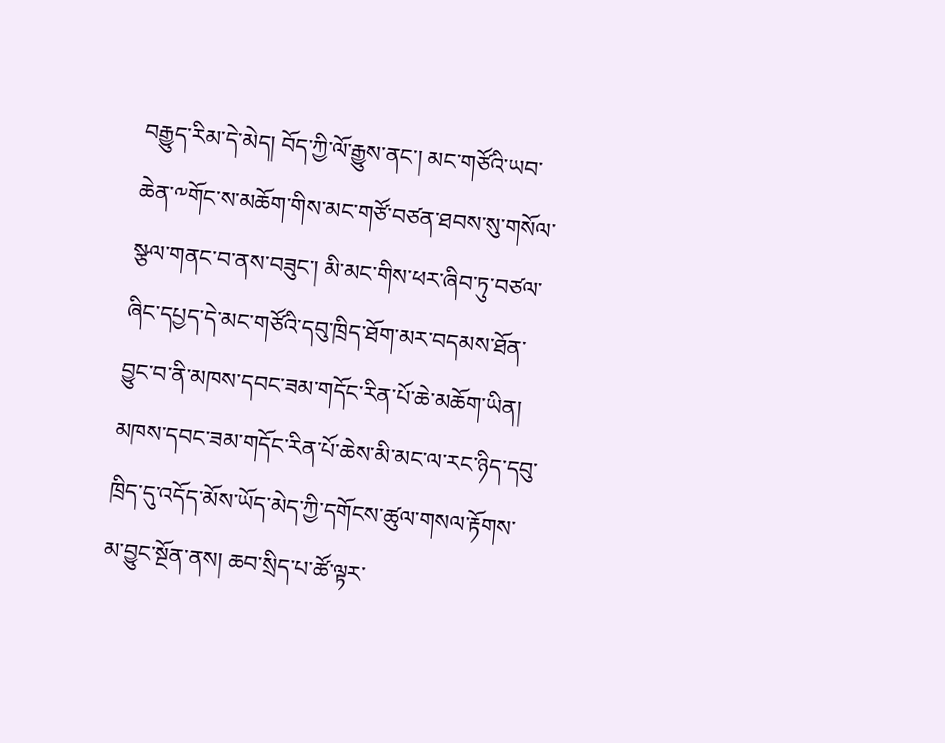བརྒྱུད་རིམ་དེ་མེད། བོད་ཀྱི་ལོ་རྒྱུས་ནང་། མང་གཙོའི་ཡབ་ཆེན་༸གོང་ས་མཆོག་གིས་མང་གཙོ་བཙན་ཐབས་སུ་གསོལ་སྩལ་གནང་བ་ནས་བཟུང་། མི་མང་གིས་ཕར་ཞིབ་ཏུ་བཙལ་ཞིང་དཔྱད་དེ་མང་གཙོའི་དབུ་ཁྲིད་ཐོག་མར་བདམས་ཐོན་བྱུང་བ་ནི་མཁས་དབང་ཟམ་གདོང་རིན་པོ་ཆེ་མཆོག་ཡིན། མཁས་དབང་ཟམ་གདོང་རིན་པོ་ཆེས་མི་མང་ལ་རང་ཉིད་དབུ་ཁྲིད་དུ་འདོད་མོས་ཡོད་མེད་ཀྱི་དགོངས་ཚུལ་གསལ་རྟོགས་མ་བྱུང་སྔོན་ནས། ཆབ་སྲིད་པ་ཚོ་ལྟར་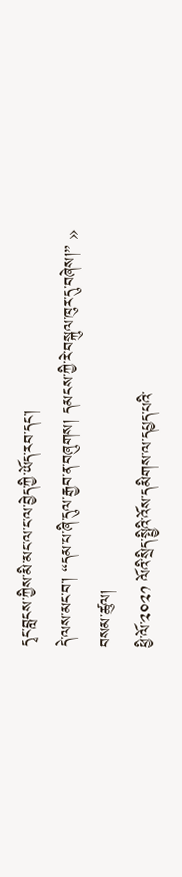དྭང་བླངས་ཀྱིས་མི་མང་ལ་ང་ལ་བྱེད་ཀྱི་ཡོད་རབ་དང་།
དེ་ལས་མང་བ་། “དམ་པ་ཞི་དུལ་རྒྱབ་ན་བཞུགས། དམངས་ཀྱི་རེ་བསྐུལ་ཁུར་དུ་བཞེས།” »
བསམ་ཚུལ།
ཕྱི་ལོ་༢༠༢༡ ལོའི་སྲིད་སྤྱིའི་འོས་དམིགས་ལ་དཔྱད་པའི་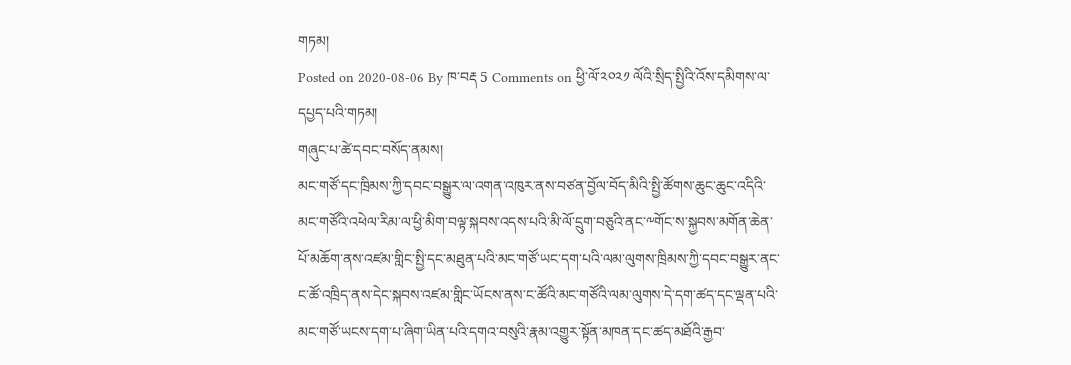གཏམ།
Posted on 2020-08-06 By ཁ་བརྡ 5 Comments on ཕྱི་ལོ་༢༠༢༡ ལོའི་སྲིད་སྤྱིའི་འོས་དམིགས་ལ་དཔྱད་པའི་གཏམ།
གཞུང་པ་ཚེ་དབང་བསོད་ནམས།
མང་གཙོ་དང་ཁྲིམས་ཀྱི་དབང་བསྒྱུར་ལ་འགན་འཁུར་ནས་བཙན་བྱོལ་བོད་མིའི་སྤྱི་ཚོགས་ཆུང་ཆུང་འདིའི་མང་གཙོའི་འཕེལ་རིམ་ལ་ཕྱི་མིག་བལྟ་སྐབས་འདས་པའི་མི་ལོ་དྲུག་བཅུའི་ནང་༸གོང་ས་སྐྱབས་མགོན་ཆེན་པོ་མཆོག་ནས་འཛམ་གླིང་སྤྱི་དང་མཐུན་པའི་མང་གཙོ་ཡང་དག་པའི་ལམ་ལུགས་ཁྲིམས་ཀྱི་དབང་བསྒྱུར་ནང་ང་ཚོ་འཁྲིད་ནས་དེང་སྐབས་འཛམ་གླིང་ཡོངས་ནས་ང་ཚོའི་མང་གཙོའི་ལམ་ལུགས་དེ་དག་ཚད་དང་ལྡན་པའི་མང་གཙོ་ཡངས་དག་པ་ཞིག་ཡིན་པའི་དགའ་བསུའི་རྣམ་འགྱུར་སྟོན་མཁན་དང་ཚད་མཐོའི་རྒྱབ་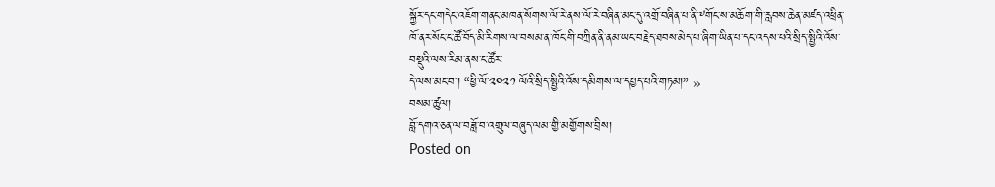སྐྱོར་དང་གདེང་འཇོག་གནང་མཁན་སོགས་ལོ་རེ་ནས་ལོ་རེ་བཞིན་མང་དུ་འགྲོ་བཞིན་པ་ནི་༸གོང་ས་མཆོག་གི་རླབས་ཆེན་མཛད་འཕྲིན་ཁོ་ནར་སོང་ང་ཚོ་བོད་མི་རིགས་ལ་བསམ་ན་ཁོང་གི་བཀྲིན་ནི་ནམ་ཡང་བརྗེད་ཐབས་མེད་པ་ཞིག་ཡིན་པ་དང་འདས་པའི་སྲིད་སྤྱིའི་འོས་བསྡུའི་ལས་རིམ་ནས་ང་ཚོར་
དེ་ལས་མང་བ་། “ཕྱི་ལོ་༢༠༢༡ ལོའི་སྲིད་སྤྱིའི་འོས་དམིགས་ལ་དཔྱད་པའི་གཏམ།” »
བསམ་ཚུལ།
བློ་དགའ་ཅན་ལ་བཟློ་བ་འགྲུལ་བཞུད་ལམ་གྱི་མགྱོགས་བྲིས།
Posted on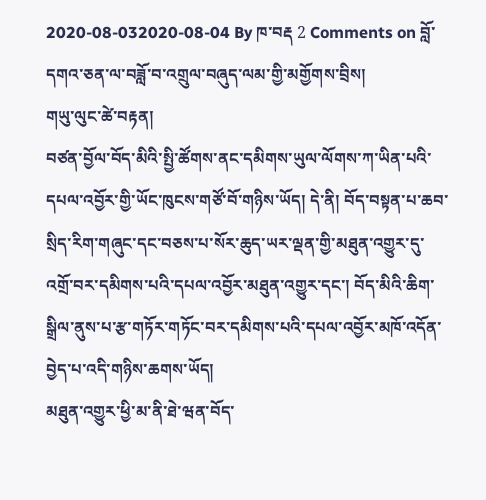2020-08-032020-08-04 By ཁ་བརྡ 2 Comments on བློ་དགའ་ཅན་ལ་བཟློ་བ་འགྲུལ་བཞུད་ལམ་གྱི་མགྱོགས་བྲིས།
གཡུ་ལུང་ཚེ་བརྟན།
བཙན་བྱོལ་བོད་མིའི་སྤྱི་ཚོགས་ནང་དམིགས་ཡུལ་ལོགས་ཀ་ཡིན་པའི་དཔལ་འབྱོར་གྱི་ཡོང་ཁུངས་གཙོ་བོ་གཉིས་ཡོད། དེ་ནི། བོད་བསྟན་པ་ཆབ་སྲིད་རིག་གཞུང་དང་བཅས་པ་སོར་ཆུད་ཡར་ལྡན་གྱི་མཐུན་འགྱུར་དུ་འགྲོ་བར་དམིགས་པའི་དཔལ་འབྱོར་མཐུན་འགྱུར་དང་། བོད་མིའི་ཆིག་སྒྲིལ་ནུས་པ་རྩ་གཏོར་གཏོང་བར་དམིགས་པའི་དཔལ་འབྱོར་མཁོ་འདོན་བྱེད་པ་འདི་གཉིས་ཆགས་ཡོད།
མཐུན་འགྱུར་ཕྱི་མ་ནི་ཐེ་ཝན་བོད་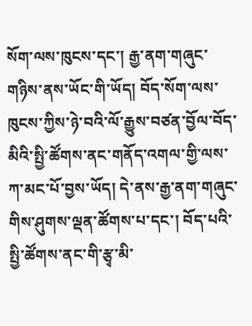སོག་ལས་ཁུངས་དང་། རྒྱ་ནག་གཞུང་གཉིས་ནས་ཡོང་གི་ཡོད། བོད་སོག་ལས་ཁུངས་ཀྱིས་ཉེ་བའི་ལོ་རྒྱུས་བཙན་བྱོལ་བོད་མིའི་སྤྱི་ཚོགས་ནང་གནོད་འགལ་གྱི་ལས་ཀ་མང་པོ་བྱས་ཡོད། དེ་ནས་རྒྱ་ནག་གཞུང་གིས་ཤུགས་ལྡན་ཚོགས་པ་དང་། བོད་པའི་སྤྱི་ཚོགས་ནང་གི་རྩྭ་མི་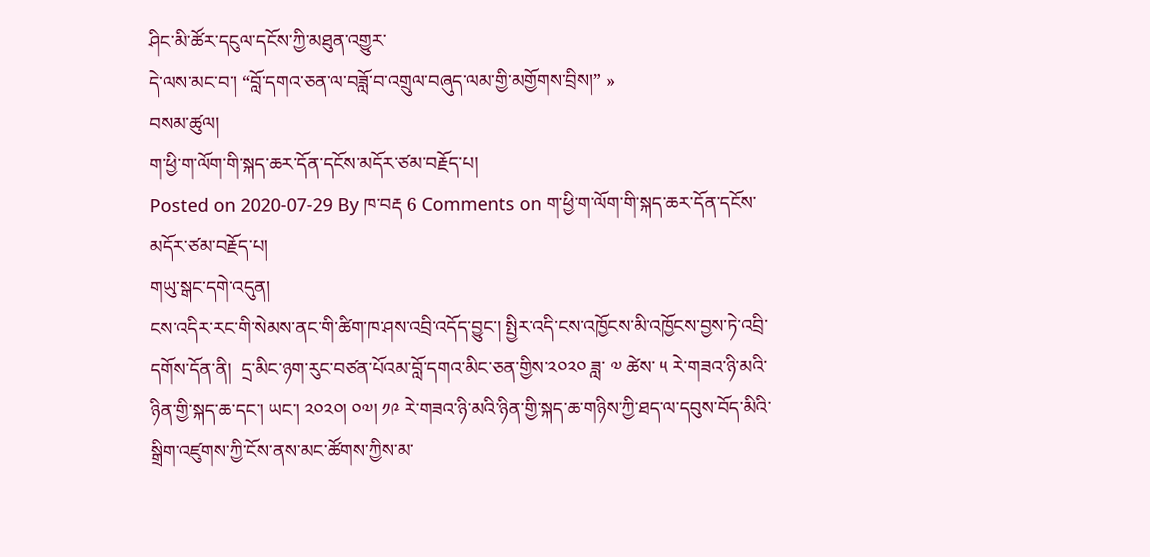ཤིང་མི་ཚོར་དངུལ་དངོས་ཀྱི་མཐུན་འགྱུར་
དེ་ལས་མང་བ་། “བློ་དགའ་ཅན་ལ་བཟློ་བ་འགྲུལ་བཞུད་ལམ་གྱི་མགྱོགས་བྲིས།” »
བསམ་ཚུལ།
ག་ཕྱི་ག་ལོག་གི་སྐད་ཆར་དོན་དངོས་མདོར་ཙམ་བརྗོད་པ།
Posted on 2020-07-29 By ཁ་བརྡ 6 Comments on ག་ཕྱི་ག་ལོག་གི་སྐད་ཆར་དོན་དངོས་མདོར་ཙམ་བརྗོད་པ།
གཡུ་སྒང་དགེ་འདུན།
ངས་འདིར་རང་གི་སེམས་ནང་གི་ཚིག་ཁ་ཤས་འབྲི་འདོད་བྱུང་། སྤྱིར་འདི་ངས་འཁྱོངས་མི་འཁྱོངས་བྱས་ཏེ་འབྲི་དགོས་དོན་ནི།  དྲ་མིང་ཉག་རུང་བཙན་པོའམ་བློ་དགའ་མིང་ཅན་གྱིས་༢༠༢༠ ཟླ་ ༧ ཚེས་ ༥ རེ་གཟའ་ཉི་མའི་ཉིན་གྱི་སྐད་ཆ་དང་། ཡང་། ༢༠༢༠། ༠༧། ༡༩ རེ་གཟའ་ཉི་མའི་ཉིན་གྱི་སྐད་ཆ་གཉིས་ཀྱི་ཐད་ལ་དབུས་བོད་མིའི་སྒྲིག་འཛུགས་ཀྱི་ངོས་ནས་མང་ཚོགས་ཀྱིས་མ་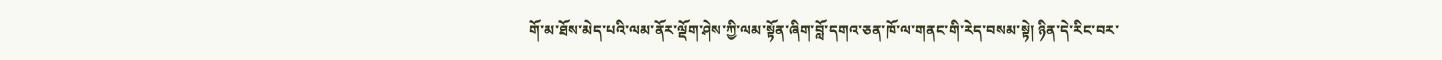གོ་མ་ཐོས་མེད་པའི་ལམ་ནོར་ལྡོག་ཤེས་ཀྱི་ལམ་སྟོན་ཞིག་བློ་དགའ་ཅན་ཁོ་ལ་གནང་གི་རེད་བསམ་སྟེ། ཉིན་དེ་རིང་བར་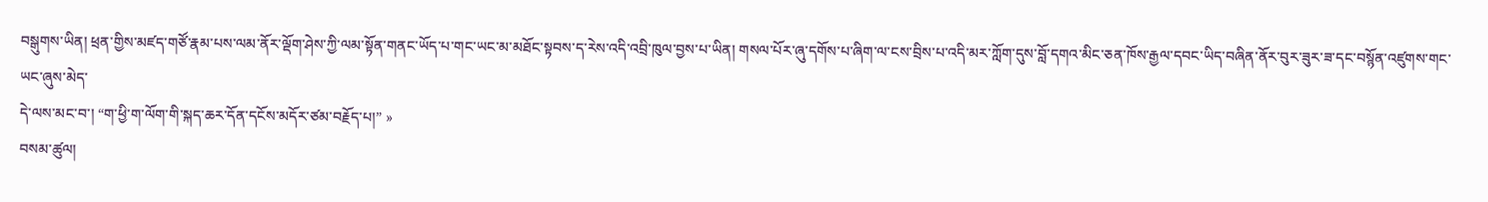བསྒུགས་ཡིན། ཕྲན་གྱིས་མཛད་གཙོ་རྣམ་པས་ལམ་ནོར་ལྡོག་ཤེས་ཀྱི་ལམ་སྟོན་གནང་ཡོད་པ་གང་ཡང་མ་མཐོང་སྟབས་ད་རེས་འདི་འབྲི་ཁུལ་བྱས་པ་ཡིན། གསལ་པོར་ཞུ་དགོས་པ་ཞིག་ལ་ངས་བྲིས་པ་འདི་མར་ཀློག་དུས་བློ་དགའ་མིང་ཅན་ཁོས་རྒྱལ་དབང་ཡིད་བཞིན་ནོར་བུར་ཟུར་ཟ་དང་བསྙོན་འཛུགས་གང་ཡང་ཞུས་མེད་
དེ་ལས་མང་བ་། “ག་ཕྱི་ག་ལོག་གི་སྐད་ཆར་དོན་དངོས་མདོར་ཙམ་བརྗོད་པ།” »
བསམ་ཚུལ།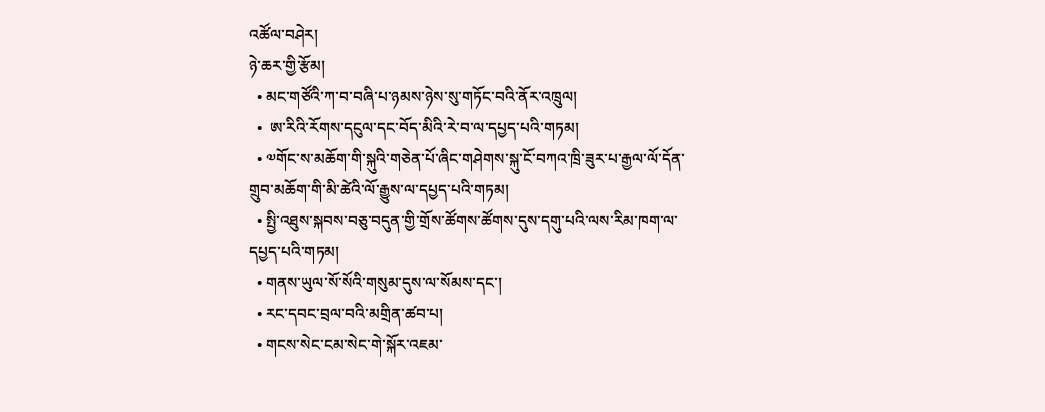འཚོལ་བཤེར།
ཉེ་ཆར་གྱི་རྩོམ།
  • མང་གཙོའི་ཀ་བ་བཞི་པ་ཉམས་ཉེས་སུ་གཏོང་བའི་ནོར་འཁྲུལ།
  •  ཨ་རིའི་རོགས་དངུལ་དང་བོད་མིའི་རེ་བ་ལ་དཔྱད་པའི་གཏམ།
  • ༧གོང་ས་མཆོག་གི་སྐུའི་གཅེན་པོ་ཞིང་གཤེགས་སྐུ་ངོ་བཀའ་ཁྲི་ཟུར་པ་རྒྱལ་ལོ་དོན་གྲུབ་མཆོག་གི་མི་ཚེའི་ལོ་རྒྱུས་ལ་དཔྱད་པའི་གཏམ།
  • སྤྱི་འཐུས་སྐབས་བཅུ་བདུན་གྱི་གྲོས་ཚོགས་ཚོགས་དུས་དགུ་པའི་ལས་རིམ་ཁག་ལ་དཔྱད་པའི་གཏམ།
  • གནས་ཡུལ་སོ་སོའི་གསུམ་དུས་ལ་སོམས་དང་།
  • རང་དབང་བྲལ་བའི་མགྲིན་ཚབ་པ།
  • གངས་སེང་ངམ་སེང་གེ་སྐོར་འཇམ་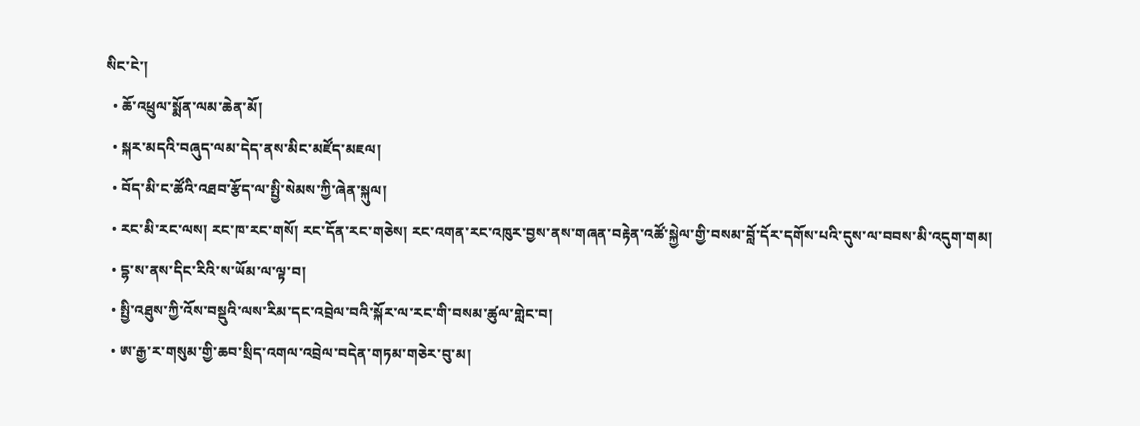སིང་ངེ་།
  • ཆོ་འཕྲུལ་སྨོན་ལམ་ཆེན་མོ།
  • སྐར་མདའི་བཞུད་ལམ་དེད་ནས་མིང་མཛོད་མཇལ།
  • བོད་མི་ང་ཚོའི་འཐབ་རྩོད་ལ་སྤྱི་སེམས་ཀྱི་ཞེན་སྐུལ།
  • རང་མི་རང་ལས། རང་ཁ་རང་གསོ། རང་དོན་རང་གཅེས། རང་འགན་རང་འཁུར་བྱས་ནས་གཞན་བརྟེན་འཚོ་སྐྱེལ་གྱི་བསམ་བློ་དོར་དགོས་པའི་དུས་ལ་བབས་མི་འདུག་གམ།
  • དྷ་ས་ནས་དིང་རིའི་ས་ཡོམ་ལ་ལྟ་བ།
  • སྤྱི་འཐུས་ཀྱི་འོས་བསྡུའི་ལས་རིམ་དང་འབྲེལ་བའི་སྐོར་ལ་རང་གི་བསམ་ཚུལ་གླེང་བ།
  • ཨ་རྒྱ་ར་གསུམ་གྱི་ཆབ་སྲིད་འགལ་འབྲེལ་བདེན་གཏམ་གཅེར་བུ་མ།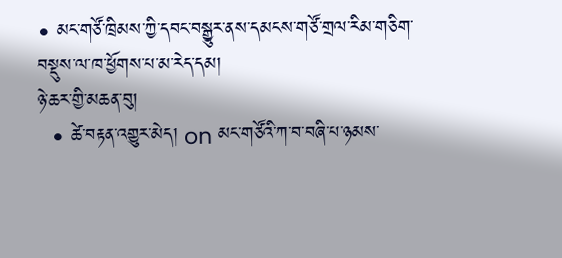• མང་གཙོ་ཁྲིམས་ཀྱི་དབང་བསྒྱུར་ནས་དམངས་གཙོ་གྲལ་རིམ་གཅིག་བསྡུས་ལ་ཁ་ཕྱོགས་པ་མ་རེད་དམ།
ཉེ་ཆར་གྱི་མཆན་བུ།
  • ཚེ་བརྟན་འགྱུར་མེད། on མང་གཙོའི་ཀ་བ་བཞི་པ་ཉམས་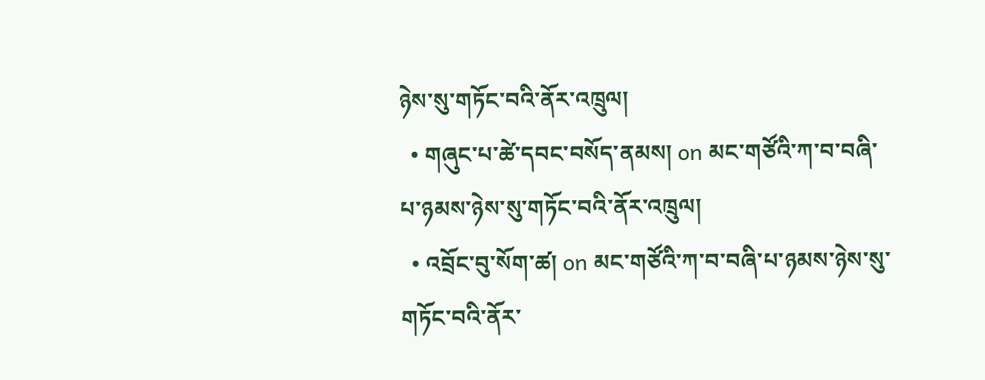ཉེས་སུ་གཏོང་བའི་ནོར་འཁྲུལ།
  • གཞུང་པ་ཚེ་དབང་བསོད་ནམས། on མང་གཙོའི་ཀ་བ་བཞི་པ་ཉམས་ཉེས་སུ་གཏོང་བའི་ནོར་འཁྲུལ།
  • འབྲོང་བུ་སོག་ཚ། on མང་གཙོའི་ཀ་བ་བཞི་པ་ཉམས་ཉེས་སུ་གཏོང་བའི་ནོར་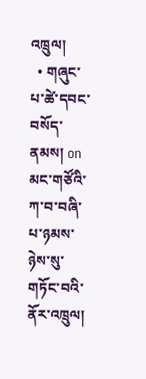འཁྲུལ།
  • གཞུང་པ་ཚེ་དབང་བསོད་ནམས། on མང་གཙོའི་ཀ་བ་བཞི་པ་ཉམས་ཉེས་སུ་གཏོང་བའི་ནོར་འཁྲུལ།